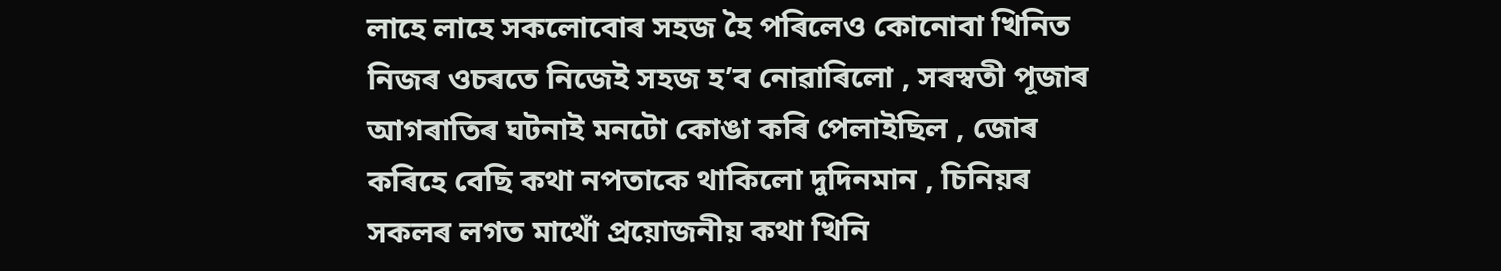লাহে লাহে সকলোবোৰ সহজ হৈ পৰিলেও কোনোবা খিনিত নিজৰ ওচৰতে নিজেই সহজ হ’ব নোৱাৰিলো , সৰস্বতী পূজাৰ আগৰাতিৰ ঘটনাই মনটো কোঙা কৰি পেলাইছিল , জোৰ কৰিহে বেছি কথা নপতাকে থাকিলো দুদিনমান , চিনিয়ৰ সকলৰ লগত মাথোঁ প্ৰয়োজনীয় কথা খিনি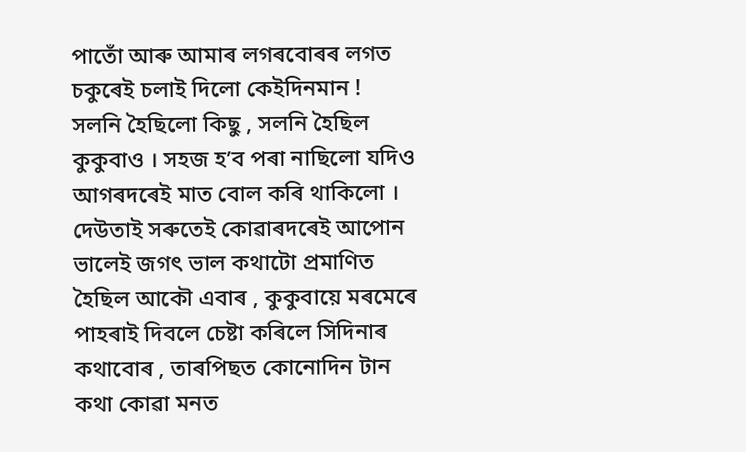পাতোঁ আৰু আমাৰ লগৰবোৰৰ লগত চকুৰেই চলাই দিলো কেইদিনমান ! সলনি হৈছিলো কিছু , সলনি হৈছিল কুকুবাও । সহজ হ’ব পৰা নাছিলো যদিও আগৰদৰেই মাত বোল কৰি থাকিলো । দেউতাই সৰুতেই কোৱাৰদৰেই আপোন ভালেই জগৎ ভাল কথাটো প্ৰমাণিত হৈছিল আকৌ এবাৰ , কুকুবায়ে মৰমেৰে পাহৰাই দিবলে চেষ্টা কৰিলে সিদিনাৰ কথাবোৰ , তাৰপিছত কোনোদিন টান কথা কোৱা মনত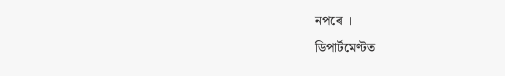নপৰে ।
ডিপাৰ্টমেণ্টত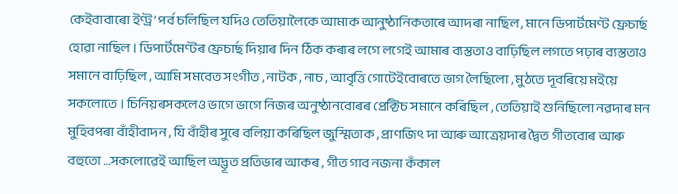কেইবাবাৰো ইণ্ট্ৰ’ পৰ্ব চলিছিল যদিও তেতিয়ালৈকে আমাক আনুষ্ঠানিকতাৰে আদৰা নাছিল , মানে ডিপাৰ্টমেণ্ট ফ্ৰেচাৰ্ছ হোৱা নাছিল । ডিপাৰ্টমেণ্টৰ ফ্ৰেচাৰ্ছ দিয়াৰ দিন ঠিক কৰাৰ লগে লগেই আমাৰ ব্যস্ততাও বাঢ়িছিল লগতে পঢ়াৰ ব্যস্ততাও সমানে বাঢ়িছিল , আমি সমবেত সংগীত , নাটক , নাচ , আবৃত্তি গোটেইবোৰতে ভাগ লৈছিলো , মুঠতে দূবৰিয়ে মইয়ে সকলোতে । চিনিয়ৰসকলেও ভাগে ভাগে নিজৰ অনুষ্ঠানবোৰৰ প্ৰেক্টিচ সমানে কৰিছিল , তেতিয়াই শুনিছিলো নৱদাৰ মন মুহিবপৰা বাঁহীবাদন , যি বাঁহীৰ সুৰে বলিয়া কৰিছিল জুস্মিতাক , প্ৰাণজিৎ দা আৰু আত্ৰেয়দাৰ দ্বৈত গীতবোৰ আৰু বহুতো …সকলোৱেই আছিল অদ্ভূত প্ৰতিভাৰ আকৰ , গীত গাব নজনা কঁকাল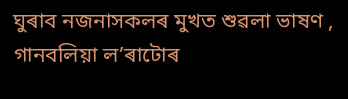ঘুৰাব নজনাসকলৰ মুখত শুৱলা ভাষণ , গানবলিয়া ল’ৰাটোৰ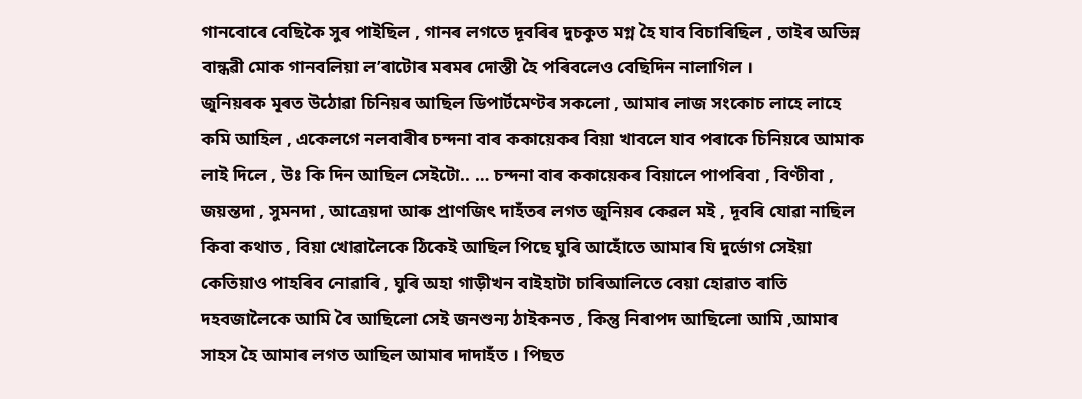গানবোৰে বেছিকৈ সুৰ পাইছিল , গানৰ লগতে দূবৰিৰ দুচকুত মগ্ন হৈ যাব বিচাৰিছিল , তাইৰ অভিন্ন বান্ধৱী মোক গানবলিয়া ল’ৰাটোৰ মৰমৰ দোস্তী হৈ পৰিবলেও বেছিদিন নালাগিল ।
জুনিয়ৰক মূৰত উঠোৱা চিনিয়ৰ আছিল ডিপাৰ্টমেণ্টৰ সকলো , আমাৰ লাজ সংকোচ লাহে লাহে কমি আহিল , একেলগে নলবাৰীৰ চন্দনা বাৰ ককায়েকৰ বিয়া খাবলে যাব পৰাকে চিনিয়ৰে আমাক লাই দিলে , উঃ কি দিন আছিল সেইটো.. … চন্দনা বাৰ ককায়েকৰ বিয়ালে পাপৰিবা , বিণ্টীবা , জয়ন্তদা , সুমনদা , আত্ৰেয়দা আৰু প্ৰাণজিৎ দাহঁতৰ লগত জুনিয়ৰ কেৱল মই , দূবৰি যোৱা নাছিল কিবা কথাত , বিয়া খোৱালৈকে ঠিকেই আছিল পিছে ঘুৰি আহোঁতে আমাৰ যি দুৰ্ভোগ সেইয়া কেতিয়াও পাহৰিব নোৱাৰি , ঘুৰি অহা গাড়ীখন বাইহাটা চাৰিআলিতে বেয়া হোৱাত ৰাতি দহবজালৈকে আমি ৰৈ আছিলো সেই জনশুন্য ঠাইকনত , কিন্তু নিৰাপদ আছিলো আমি ,আমাৰ সাহস হৈ আমাৰ লগত আছিল আমাৰ দাদাহঁত । পিছত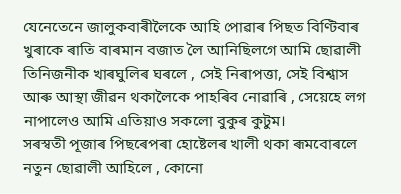যেনেতেনে জালুকবাৰীলৈকে আহি পোৱাৰ পিছত বিণ্টিবাৰ খুৰাকে ৰাতি বাৰমান বজাত লৈ আনিছিলগে আমি ছোৱালী তিনিজনীক খাৰঘুলিৰ ঘৰলে , সেই নিৰাপত্তা, সেই বিশ্বাস আৰু আস্থা জীৱন থকালৈকে পাহৰিব নোৱাৰি , সেয়েহে লগ নাপালেও আমি এতিয়াও সকলো বুকুৰ কুটুম।
সৰস্বতী পূজাৰ পিছৰেপৰা হোষ্টেলৰ খালী থকা ৰূমবোৰলে নতুন ছোৱালী আহিলে , কোনো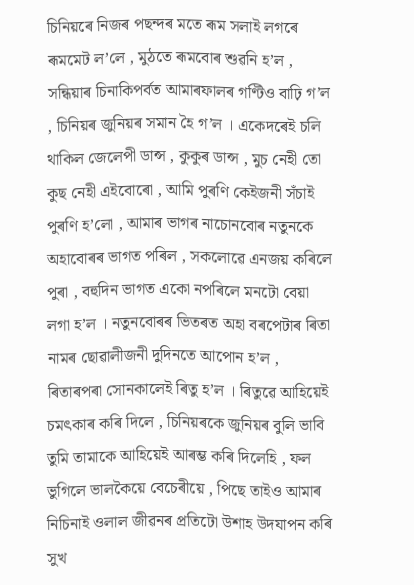চিনিয়ৰে নিজৰ পছন্দৰ মতে ৰূম সলাই লগৰে ৰূমমেট ল’লে , মুঠতে ৰূমবোৰ শুৱনি হ’ল , সন্ধিয়াৰ চিনাকিপৰ্বত আমাৰফালৰ গণ্টিও বাঢ়ি গ’ল , চিনিয়ৰ জুনিয়ৰ সমান হৈ গ’ল । একেদৰেই চলি থাকিল জেলেপী ডান্স , কুকুৰ ডান্স , মুচ নেহী তো কুছ নেহী এইবোৰো , আমি পুৰণি কেইজনী সঁচাই পুৰণি হ’লো , আমাৰ ভাগৰ নাচোনবোৰ নতুনকে অহাবোৰৰ ভাগত পৰিল , সকলোৱে এনজয় কৰিলে পুৰা , বহুদিন ভাগত একো নপৰিলে মনটো বেয়া লগা হ’ল । নতুনবোৰৰ ভিতৰত অহা বৰপেটাৰ ৰিতা নামৰ ছোৱালীজনী দুদিনতে আপোন হ’ল , ৰিতাৰপৰা সোনকালেই ৰিতু হ’ল । ৰিতুৱে আহিয়েই চমৎকাৰ কৰি দিলে , চিনিয়ৰকে জুনিয়ৰ বুলি ভাবি তুমি তামাকে আহিয়েই আৰম্ভ কৰি দিলেহি , ফল ভুগিলে ভালকৈয়ে বেচেৰীয়ে , পিছে তাইও আমাৰ নিচিনাই ওলাল জীৱনৰ প্ৰতিটো উশাহ উদযাপন কৰি সুখ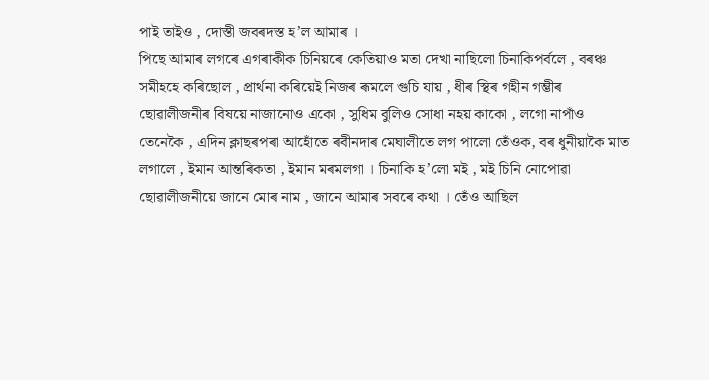পাই তাইও , দোস্তী জবৰদস্ত হ’ল আমাৰ ।
পিছে আমাৰ লগৰে এগৰাকীক চিনিয়ৰে কেতিয়াও মতা দেখা নাছিলো চিনাকিপৰ্বলে , বৰঞ্চ সমীহহে কৰিছোল , প্ৰাৰ্থনা কৰিয়েই নিজৰ ৰূমলে গুচি যায় , ধীৰ স্থিৰ গহীন গম্ভীৰ ছোৱালীজনীৰ বিষয়ে নাজানোও একো , সুধিম বুলিও সোধা নহয় কাকো , লগো নাপাঁও তেনেকৈ , এদিন ক্লাছৰপৰা আহোঁতে ৰবীনদাৰ মেঘালীতে লগ পালো তেঁওক, বৰ ধুনীয়াকৈ মাত লগালে , ইমান আন্তৰিকতা , ইমান মৰমলগা । চিনাকি হ’লো মই , মই চিনি নোপোৱা ছোৱালীজনীয়ে জানে মোৰ নাম , জানে আমাৰ সবৰে কথা । তেঁও আছিল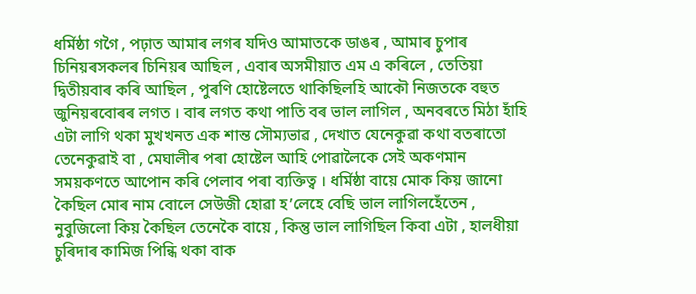ধৰ্মিষ্ঠা গগৈ , পঢ়াত আমাৰ লগৰ যদিও আমাতকে ডাঙৰ , আমাৰ চুপাৰ চিনিয়ৰসকলৰ চিনিয়ৰ আছিল , এবাৰ অসমীয়াত এম এ কৰিলে , তেতিয়া দ্বিতীয়বাৰ কৰি আছিল , পুৰণি হোষ্টেলতে থাকিছিলহি আকৌ নিজতকে বহুত জুনিয়ৰবোৰৰ লগত । বাৰ লগত কথা পাতি বৰ ভাল লাগিল , অনবৰতে মিঠা হাঁহি এটা লাগি থকা মুখখনত এক শান্ত সৌম্যভাৱ , দেখাত যেনেকুৱা কথা বতৰাতো তেনেকুৱাই বা , মেঘালীৰ পৰা হোষ্টেল আহি পোৱালৈকে সেই অকণমান সময়কণতে আপোন কৰি পেলাব পৰা ব্যক্তিত্ব । ধৰ্মিষ্ঠা বায়ে মোক কিয় জানো কৈছিল মোৰ নাম বোলে সেউজী হোৱা হ’লেহে বেছি ভাল লাগিলহেঁতেন , নুবুজিলো কিয় কৈছিল তেনেকৈ বায়ে , কিন্তু ভাল লাগিছিল কিবা এটা , হালধীয়া চুৰিদাৰ কামিজ পিন্ধি থকা বাক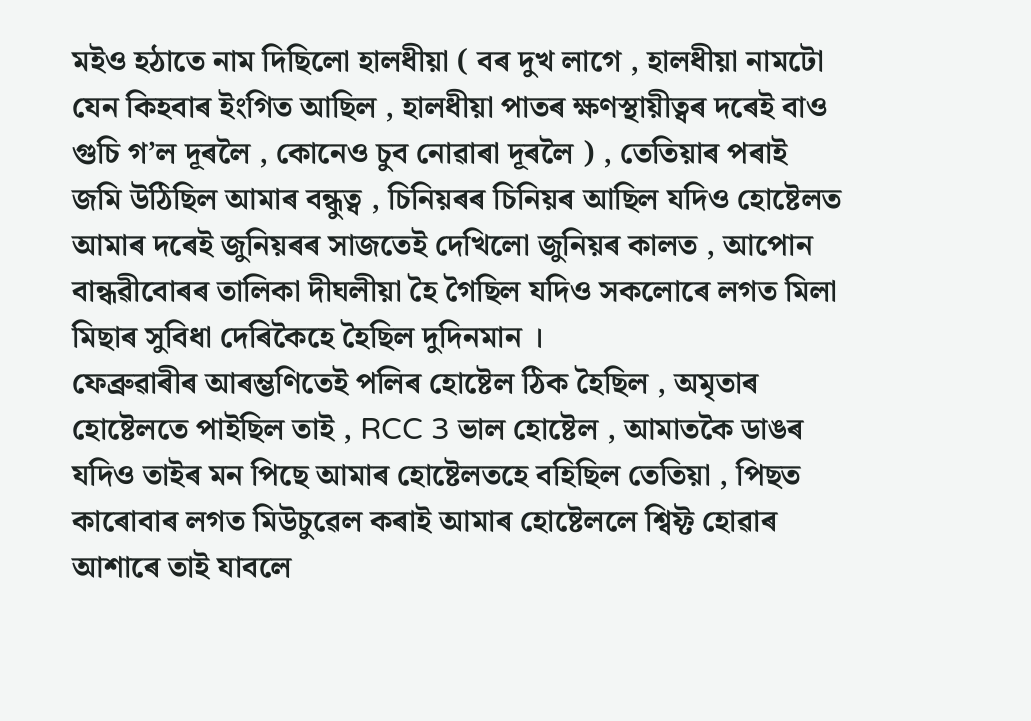মইও হঠাতে নাম দিছিলো হালধীয়া ( বৰ দুখ লাগে , হালধীয়া নামটো যেন কিহবাৰ ইংগিত আছিল , হালধীয়া পাতৰ ক্ষণস্থায়ীত্বৰ দৰেই বাও গুচি গ’ল দূৰলৈ , কোনেও চুব নোৱাৰা দূৰলৈ ) , তেতিয়াৰ পৰাই জমি উঠিছিল আমাৰ বন্ধুত্ব , চিনিয়ৰৰ চিনিয়ৰ আছিল যদিও হোষ্টেলত আমাৰ দৰেই জুনিয়ৰৰ সাজতেই দেখিলো জুনিয়ৰ কালত , আপোন বান্ধৱীবোৰৰ তালিকা দীঘলীয়া হৈ গৈছিল যদিও সকলোৰে লগত মিলা মিছাৰ সুবিধা দেৰিকৈহে হৈছিল দুদিনমান ।
ফেব্ৰুৱাৰীৰ আৰম্ভণিতেই পলিৰ হোষ্টেল ঠিক হৈছিল , অমৃতাৰ হোষ্টেলতে পাইছিল তাই , RCC 3 ভাল হোষ্টেল , আমাতকৈ ডাঙৰ যদিও তাইৰ মন পিছে আমাৰ হোষ্টেলতহে বহিছিল তেতিয়া , পিছত কাৰোবাৰ লগত মিউচুৱেল কৰাই আমাৰ হোষ্টেললে শ্বিফ্ট হোৱাৰ আশাৰে তাই যাবলে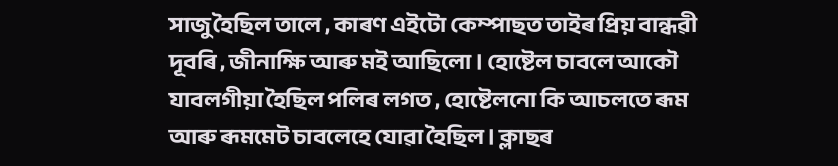সাজু হৈছিল তালে , কাৰণ এইটো কেম্পাছত তাইৰ প্ৰিয় বান্ধৱী দূবৰি , জীনাক্ষি আৰু মই আছিলো । হোষ্টেল চাবলে আকৌ যাবলগীয়া হৈছিল পলিৰ লগত , হোষ্টেলনো কি আচলতে ৰূম আৰু ৰূমমেট চাবলেহে যোৱা হৈছিল । ক্লাছৰ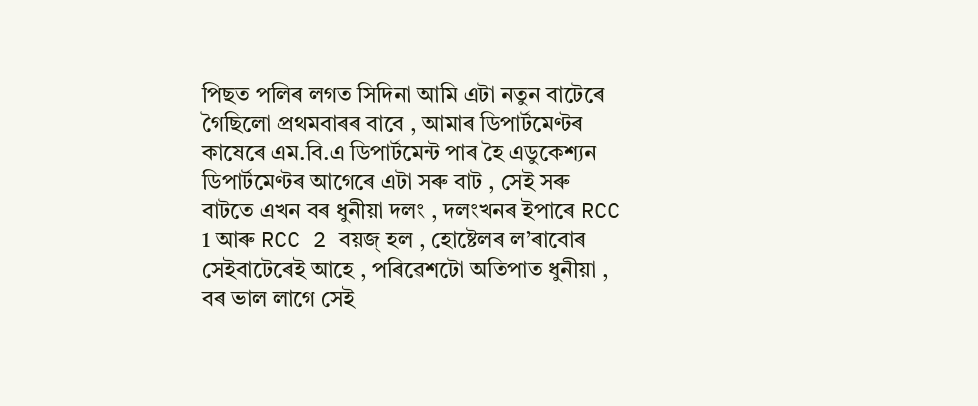পিছত পলিৰ লগত সিদিনা আমি এটা নতুন বাটেৰে গৈছিলো প্ৰথমবাৰৰ বাবে , আমাৰ ডিপাৰ্টমেণ্টৰ কাষেৰে এম.বি.এ ডিপাৰ্টমেন্ট পাৰ হৈ এডুকেশ্যন ডিপাৰ্টমেণ্টৰ আগেৰে এটা সৰু বাট , সেই সৰু বাটতে এখন বৰ ধুনীয়া দলং , দলংখনৰ ইপাৰে RCC 1 আৰু RCC 2 বয়জ্ হল , হোষ্টেলৰ ল’ৰাবোৰ সেইবাটেৰেই আহে , পৰিৱেশটো অতিপাত ধুনীয়া , বৰ ভাল লাগে সেই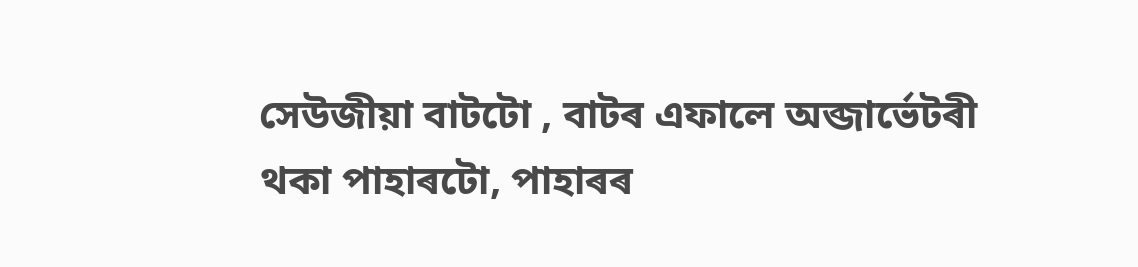সেউজীয়া বাটটো , বাটৰ এফালে অব্জাৰ্ভেটৰী থকা পাহাৰটো, পাহাৰৰ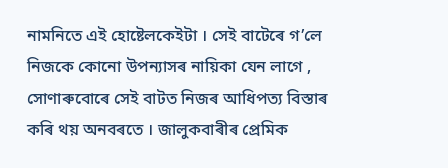নামনিতে এই হোষ্টেলকেইটা । সেই বাটেৰে গ’লে নিজকে কোনো উপন্যাসৰ নায়িকা যেন লাগে , সোণাৰুবোৰে সেই বাটত নিজৰ আধিপত্য বিস্তাৰ কৰি থয় অনবৰতে । জালুকবাৰীৰ প্ৰেমিক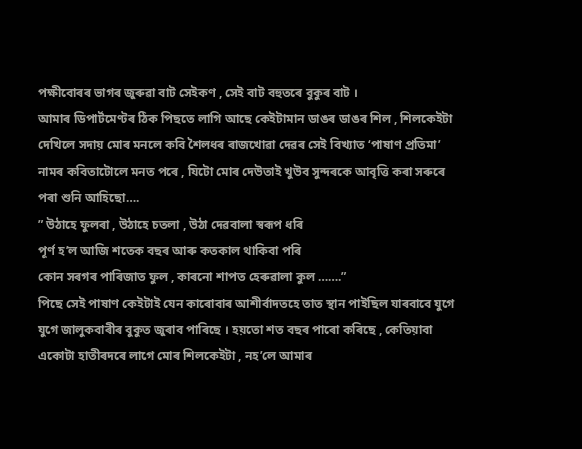পক্ষীবোৰৰ ভাগৰ জুৰুৱা বাট সেইকণ , সেই বাট বহুতৰে বুকুৰ বাট ।
আমাৰ ডিপাৰ্টমেণ্টৰ ঠিক পিছতে লাগি আছে কেইটামান ডাঙৰ ডাঙৰ শিল , শিলকেইটা দেখিলে সদায় মোৰ মনলে কবি শৈলধৰ ৰাজখোৱা দেৱৰ সেই বিখ্যাত ‘পাষাণ প্ৰতিমা’ নামৰ কবিতাটোলে মনত পৰে , যিটো মোৰ দেউতাই খুউব সুন্দৰকে আবৃত্তি কৰা সৰুৰে পৰা শুনি আহিছো….
” উঠাহে ফুলৰা , উঠাহে চতলা , উঠা দেৱবালা স্বৰূপ ধৰি
পূৰ্ণ হ’ল আজি শতেক বছৰ আৰু কতকাল থাকিবা পৰি
কোন সৰগৰ পাৰিজাত ফুল , কাৰনো শাপত হেৰুৱালা কুল …….”
পিছে সেই পাষাণ কেইটাই যেন কাৰোবাৰ আশীৰ্বাদতহে তাত স্থান পাইছিল যাৰবাবে যুগে যুগে জালুকবাৰীৰ বুকুত জুৰাব পাৰিছে । হয়তো শত বছৰ পাৰো কৰিছে , কেতিয়াবা একোটা হাতীৰদৰে লাগে মোৰ শিলকেইটা , নহ’লে আমাৰ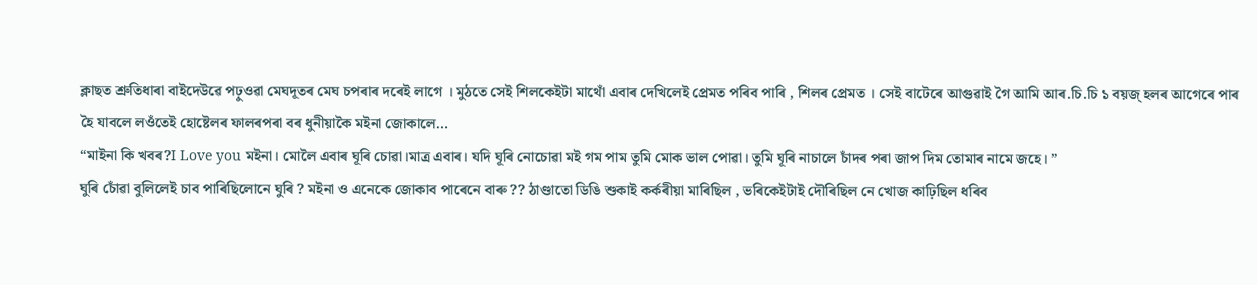ক্লাছত শ্ৰুতিধাৰা বাইদেউৱে পঢ়ুওৱা মেঘদূতৰ মেঘ চপৰাৰ দৰেই লাগে । মুঠতে সেই শিলকেইটা মাথোঁ এবাৰ দেখিলেই প্ৰেমত পৰিব পাৰি , শিলৰ প্ৰেমত । সেই বাটেৰে আগুৱাই গৈ আমি আৰ.চি.চি ১ বয়জ্ হলৰ আগেৰে পাৰ হৈ যাবলে লওঁতেই হোষ্টেলৰ ফালৰপৰা বৰ ধুনীয়াকৈ মইনা জোকালে…
“মাইনা কি খবৰ?I Love you মইনা। মোলৈ এবাৰ ঘূৰি চোৱা।মাত্ৰ এবাৰ। যদি ঘূৰি নোচোৱা মই গম পাম তুমি মোক ভাল পোৱা। তুমি ঘূৰি নাচালে চাঁদৰ পৰা জাপ দিম তোমাৰ নামে জহে। ”
ঘুৰি চোঁৱা বুলিলেই চাব পাৰিছিলোনে ঘুৰি ? মইনা ও এনেকে জোকাব পাৰেনে বাৰু ?? ঠাণ্ডাতো ডিঙি শুকাই কৰ্কৰীয়া মাৰিছিল , ভৰিকেইটাই দৌৰিছিল নে খোজ কাঢ়িছিল ধৰিব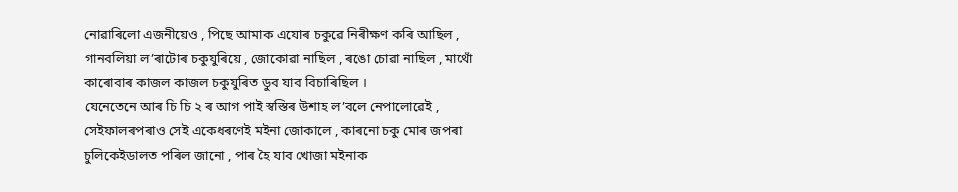নোৱাৰিলো এজনীয়েও , পিছে আমাক এযোৰ চকুৱে নিৰীক্ষণ কৰি আছিল , গানবলিয়া ল’ৰাটোৰ চকুযুৰিয়ে , জোকোৱা নাছিল , ৰঙো চোৱা নাছিল , মাথোঁ কাৰোবাৰ কাজল কাজল চকুযুৰিত ডুব যাব বিচাৰিছিল ।
যেনেতেনে আৰ চি চি ২ ৰ আগ পাই স্বস্তিৰ উশাহ ল’বলে নেপালোৱেই , সেইফালৰপৰাও সেই একেধৰণেই মইনা জোকালে , কাৰনো চকু মোৰ জপৰা চুলিকেইডালত পৰিল জানো , পাৰ হৈ যাব খোজা মইনাক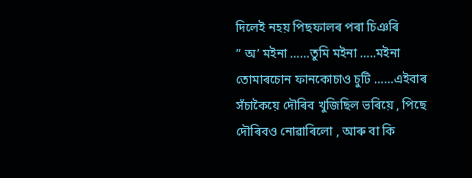দিলেই নহয় পিছফালৰ পৰা চিঞৰি
” অ’ মইনা ……তুমি মইনা …..মইনা তোমাৰচোন ফানকোচাও চুটি ……এইবাৰ সঁচাকৈয়ে দৌৰিব খুজিছিল ভৰিয়ে , পিছে দৌৰিবও নোৱাৰিলো , আৰু বা কি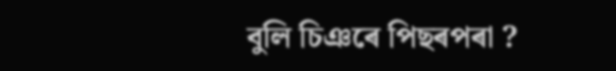বুলি চিঞৰে পিছৰপৰা ?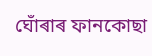ঘোঁৰাৰ ফানকোছা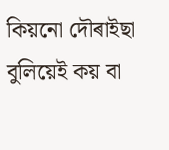কিয়নো দৌৰাইছা বুলিয়েই কয় বা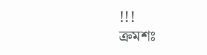!!!
ক্ৰমশঃ